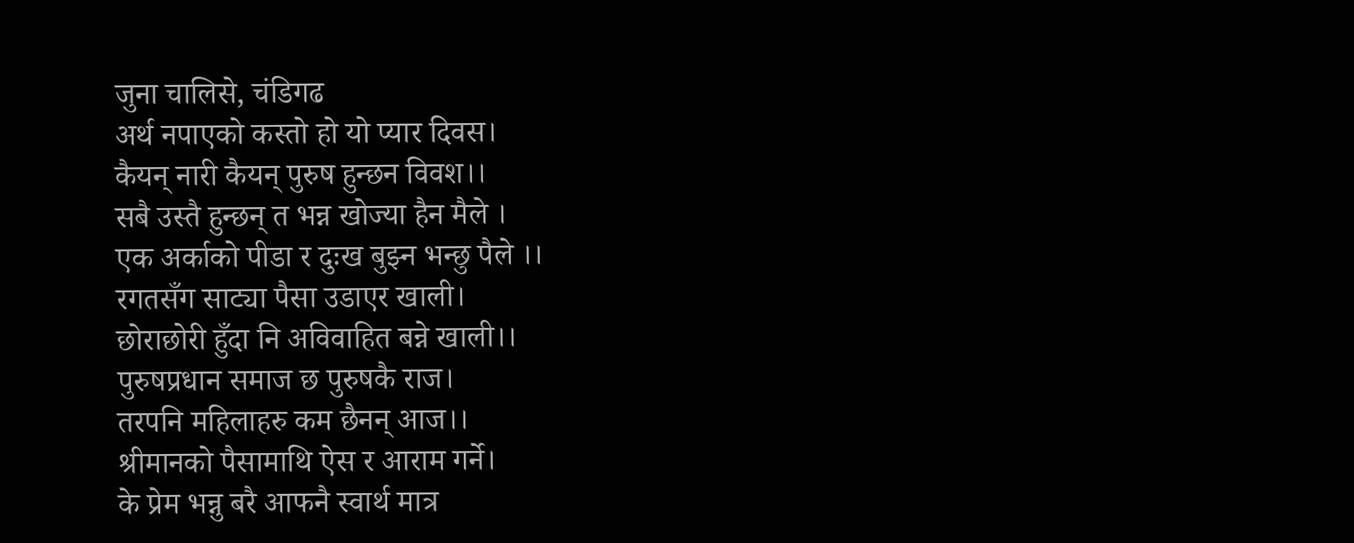जुना चालिसे, चंडिगढ
अर्थ नपाएको कस्तो हो यो प्यार दिवस।
कैयन् नारी कैयन् पुरुष हुन्छन विवश।।
सबै उस्तै हुन्छन् त भन्न खोज्या हैन मैले ।
एक अर्काको पीडा र दुःख बुझ्न भन्छु पैले ।।
रगतसँग साट्या पैसा उडाएर खाली।
छोराछोरी हुँदा नि अविवाहित बन्ने खाली।।
पुरुषप्रधान समाज छ पुरुषकै राज।
तरपनि महिलाहरु कम छैनन् आज।।
श्रीमानको पैसामाथि ऐस र आराम गर्ने।
के प्रेम भन्नु बरै आफनै स्वार्थ मात्र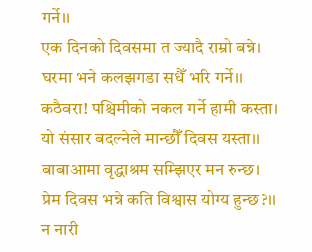गर्ने।।
एक दिनको दिवसमा त ज्यादै राम्रो बन्ने।
घरमा भने कलझगडा सधैँ भरि गर्ने।।
कठैवरा! पश्चिमीको नकल गर्ने हामी कस्ता।
यो संसार बदल्नेले मान्छौँ दिवस यस्ता।।
बाबाआमा वृद्धाश्रम सम्झिएर मन रुन्छ।
प्रेम दिवस भन्ने कति विश्वास योग्य हुन्छ?।।
न नारी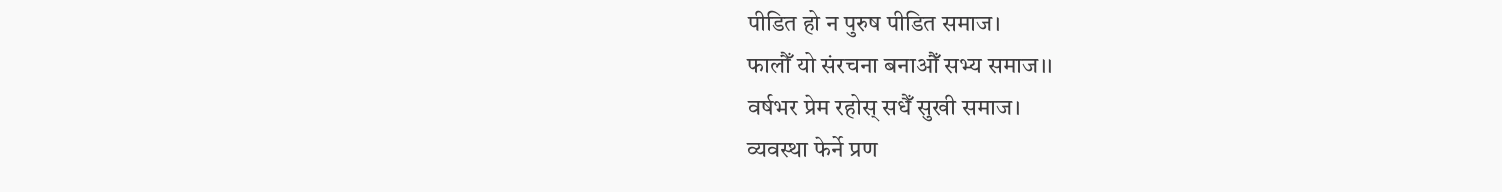पीडित हो न पुरुष पीडित समाज।
फालौँ यो संरचना बनाऔँ सभ्य समाज।।
वर्षभर प्रेम रहोस् सधैँ सुखी समाज।
व्यवस्था फेर्ने प्रण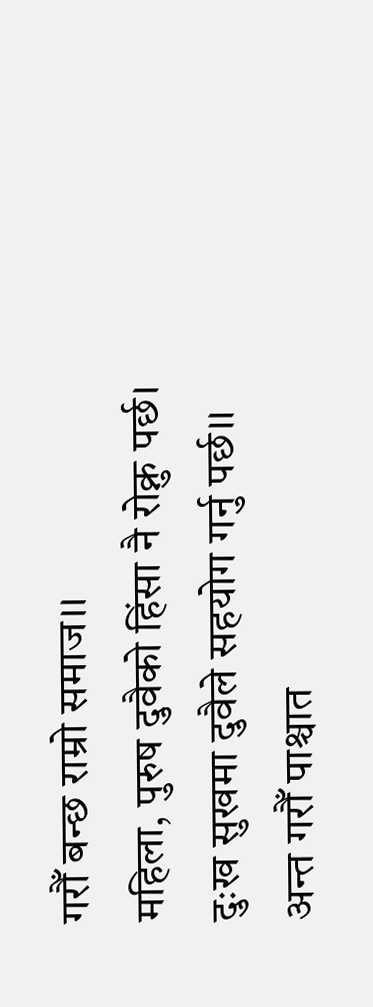गरौँ बन्छ राम्रो समाज।।
महिला, पुरुष दुवैको हिंसा नै रोक्नु पर्छ।
दुःख सुखमा दुवैले सहयोग गर्नु पर्छ।।
अन्त गरौँ पाश्चात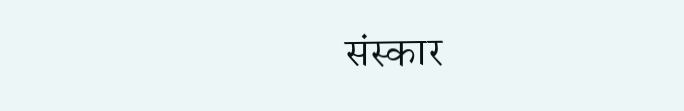संस्कार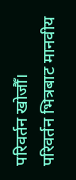परिवर्तन खोजौँ।
परिवर्तन भित्रबाट मानवीय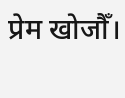प्रेम खोजौँ।